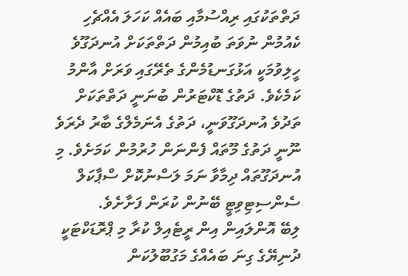ދަތްތަކުގައި ރިއްސުމާއި ބައެއް ކަހަލަ އެއްޗެހި ކެއުމުން ނުވަތަ ބުއިމުން ދަތްތަކަށް އުނދަގޫވެ ހީލިވުމަކީ އަޅުގަނޑުމެންގެ ތެރޭގައި ވަރަށް އާންމު ކަމެކެވެ. ދަތުގެ ޑޮކްޓަރުން ބުނަނީ ދަތްތަކަށް ތަދުވެ އުނދަގޫވަނީ، ދަތުގެ އެނަމެލްގެ ބާރު ދެރަވެ ނޫނީ ދަތުގެ މޫތައް ފެންނަން ހުރުމުން ކަމަށެވެ. މި އުނދަގޫތައް ދިމާވާ ނަމަ ލަސްނުކޮށް ސްޕާކަލް ސެންސިޓިވިޓީ ބޭނުން ކުރަން ފަށާށެވެ.
ލިބޭ އޮންލައިން އިން ރީޓެއިލް ކުރާ މި ޕްރޮޑަކްޓަކީ ދުނިޔޭގެ ގިނަ ބައެއްގެ މަގުބޫލުކަން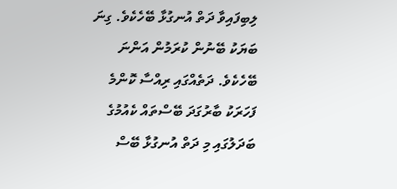ލިބިފައިވާ ދަތް އުނގުޅާ ބޭހެކެވެ. ގިނަ ބަޔަކު ބޭނުން ކުރަމުން އަންނަ ބޭހެކެވެ. ދަތެއްގައި ރިއްސާ ކޮންމެ ފަހަރަކު ބާރުގަދަ ބޭސްތައް ކެއުމުގެ ބަދަލުގައި މި ދަތް އުނގުޅާ ބޭސް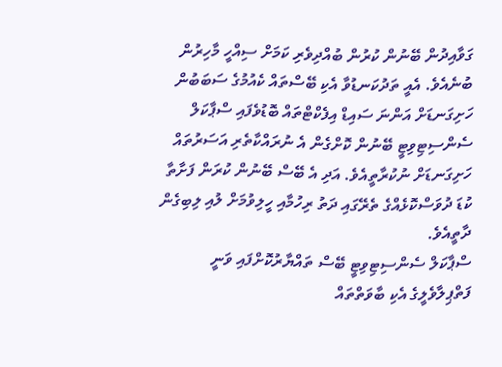ގަވާއިދުން ބޭނުން ކުރުން ބުއްދިވެރި ކަމަށް ސިއްހީ މާހިރުން ބުނެއެވެ. އެއީ ތަދުކަނޑުވާ އެކި ބޭސްތައް ކެއުމުގެ ސަބަބުން ހަށިގަނޑަށް އަންނަ ސައިޑް އިފެކްޓްތައް ބޮޑުވެފައި ސްޕާކަލް ސެންސިޓިވިޓީ ބޭނުން ކޮށްގެން އެ ނުރައްކާތެރި އަސަރުތައް ހަށިގަނޑަށް ނުކުރާތީއެވެ. އަދި އެ ބޭސް ބޭނުން ކުރަން ފަށާތާ ކުޑަ ދުވަސްކޮޅެއްގެ ތެރޭގައި ދަތު ރިހުމާއި ހީލިވުމަށް ލުއި ލިބިގެން ދާތީއެވެ.
ސްޕާކަލް ސެންސިޓިވިޓީ ބޭސް ތައްޔާރުކޮށްފައި ވަނީ ފަތްޕިލާވެލީގެ އެކި ބާވަތްތައް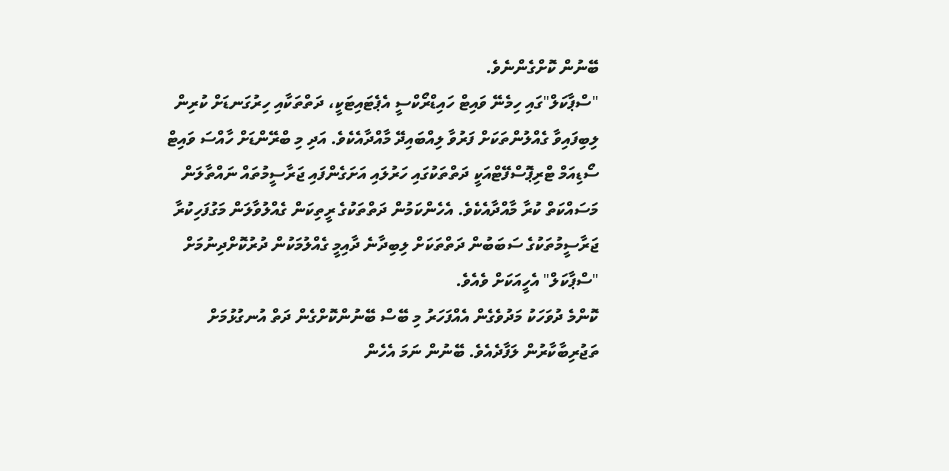ބޭނުން ކޮށްގެންނެވެ.
"ސްޕާކަލް"ގައި ހިމެނޭ ވައިޓް ހައިޑްރޯކްސީ އެޕެޓައިޓަކީ، ދަތްތަކާއި ހިރުގަނޑަށް ކުރިން ލިބިފައިވާ ގެއްލުންތަކަށް ފަރުވާ ލިއްބައިދޭ މާއްދާއެކެވެ. އަދި މި ބްރޭންޑަށް ހާއްސަ ވައިޓް ސޯޑިއަމް ޓްރިޕޮސްފޭޓްއަކީ ދަތްތަކުގައި ހަރުލައި އަށަގެންފައި ޖަރާސީމުތައް ނައްތާލަން މަސައްކަތް ކުރާ މާއްދާއެކެވެ. އެހެންކަމުން ދަތްތަކުގެ ރީތިކަން ގެއްލުވާލަން މަގުފަހިކުރާ ޖަރާސީމުތަކުގެ ސަބަބުން ދަތްތަކަށް ލިބިދާނެ ދާއިމީ ގެއްލުމަކުން ދުރުކޮށްދިނުމަށް "ސްޕާކަލް" އެހީއަކަށް ވެއެވެ.
ކޮންމެ ދުވަހަކު މަދުވެގެން އެއްފަހަރު މި ބޭސް ބޭނުންކޮށްގެން ދަތް އުނގުޅުމަށް ތަޖުރިބާކާރުން ލަފާދެއެވެ. ބޭނުން ނަމަ އެހެން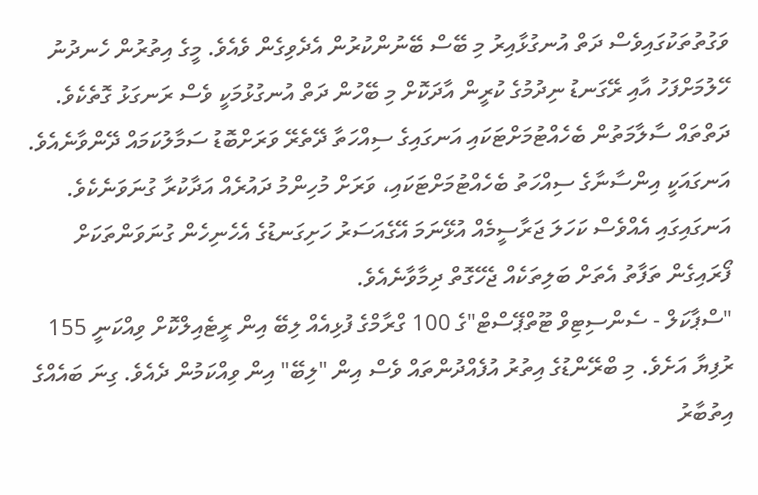ވަގުތުތަކުގައިވެސް ދަތް އުނގުޅާއިރު މި ބޭސް ބޭނުންކުރުން އެދެވިގެން ވެއެވެ. މީގެ އިތުރުން ހެނދުނު ހޭލުމަށްފަހު އާއި ރޭގަނޑު ނިދުމުގެ ކުރީން އާދަކޮށް މި ބޭހުން ދަތް އުނގުޅުމަކީ ވެސް ރަނގަޅު ގޮތެކެވެ.
ދަތްތައް ސާލާމަތުން ބެހެއްޓުމަށްޓަކައި އަނގައިގެ ސިއްހަތާ ދޭތެރޭ ވަރަށްބޮޑު ސަމާލުކަމައް ދޭންވާނެއެވެ. އަނގައަކީ އިންސާނާގެ ސިއްހަތު ބެހެއްޓުމަށްޓަކައި، ވަރަށް މުހިންމު ދައުރެއް އަދާކުރާ ގުނަވަނެކެވެ. އަނގައިގައި އެއްވެސް ކަހަލަ ޖަރާސީމެއް އުޅޭނަމަ އޭގެއަސަރު ހަށިގަނޑުގެ އެހެނިހެން ގުނަވަންތަކަށް ފޯރައިގެން ތަފާތު އެތަށް ބަލިތަކެއް ޖެހޭގޮތް ދިމާވާނެއެވެ.
"ސްޕާކަލް - ސެންސިޓިވް ޓޫތްޕޭސްޓް"ގެ 100 ގްރާމްގެ ފުޅިއެއް ލިބޭ އިން ރީޓެއިލްކޮށް ވިއްކަނީ 155 ރުފިޔާ އަށެވެ. މި ބްރޭންޑުގެ އިތުރު އުފެއްދުންތައް ވެސް އިން "ލިބޭ" އިން ވިއްކަމުން ދެއެވެ. ގިނަ ބައެއްގެ އިތުބާރު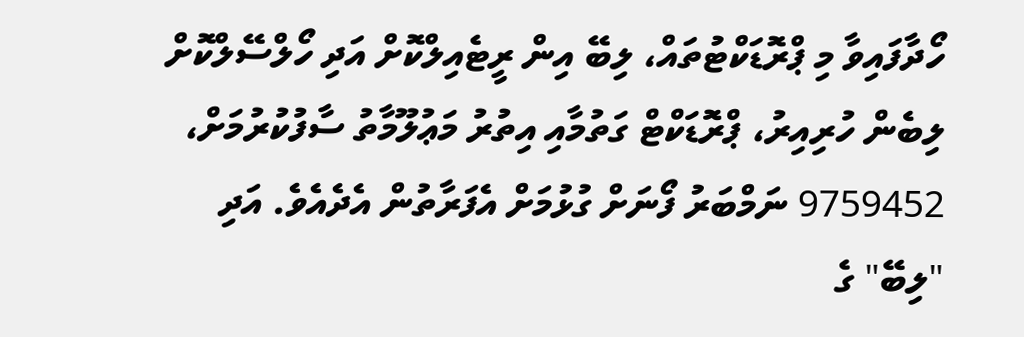ހޯދާފައިވާ މި ޕްރޮޑަކްޓުތައް، ލިބޭ އިން ރީޓެއިލްކޮށް އަދި ހޯލްސޭލްކޮށް ލިބެން ހުރިއިރު، ޕްރޮޑަކްޓް ގަތުމާއި އިތުރު މަޢުލޫމާތު ސާފުކުރުމަށް، 9759452 ނަމްބަރު ފޯނަށް ގުޅުމަށް އެފަރާތުން އެދެއެވެ. އަދި "ލިބޭ" ގެ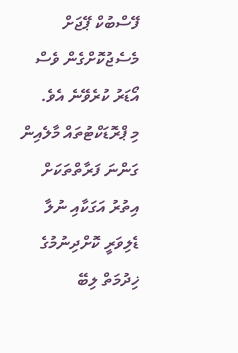ފޭސްބުކް ޕޭޖަށް މެސެޖުކޮށްގެން ވެސް އޯޑަރު ކުރެވޭނެ އެވެ.
މި ޕްރޮޑަކްޓުތައް މާލެއިން ގަންނަ ފަރާތްތަކަށް އިތުރު އަގަކާއި ނުލާ ޑެލިވަރީ ކޮށްދިނުމުގެ ޚިދުމަތް ލިބޭ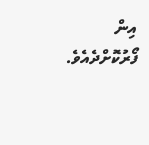އިން ފޯރުކޮށްދެއެވެ.